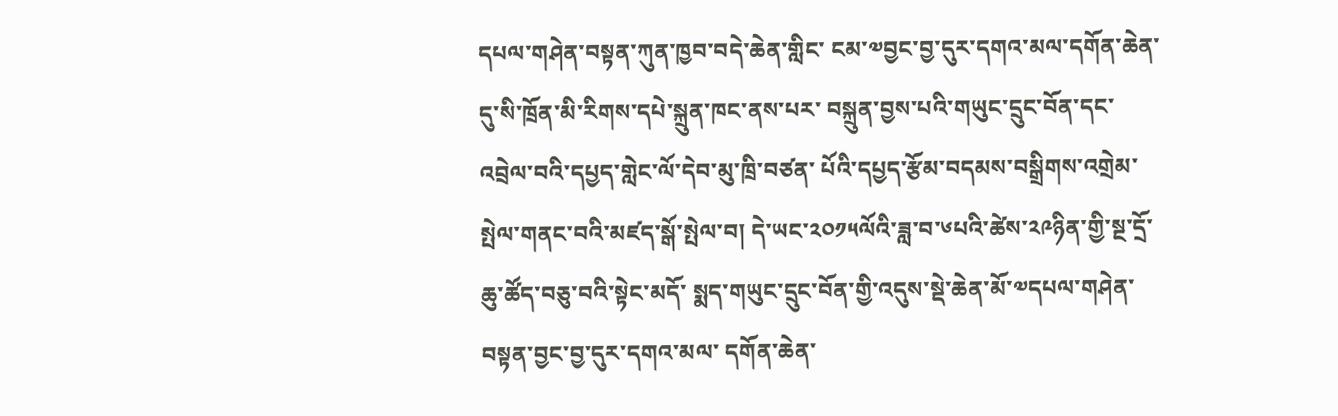དཔལ་གཤེན་བསྟན་ཀུན་ཁྱབ་བདེ་ཆེན་གླིང་ ངམ་༧བྱང་བྱ་དུར་དགའ་མལ་དགོན་ཆེན་དུ་སི་ཁྲོན་མི་རིགས་དཔེ་སྐྲུན་ཁང་ནས་པར་ བསྐྲུན་བྱས་པའི་གཡུང་དྲུང་བོན་དང་འབྲེལ་བའི་དཔྱད་གླེང་ལོ་དེབ་མུ་ཁྲི་བཙན་ པོའི་དཔྱད་རྩོམ་བདམས་བསྒྲིགས་འགྲེམ་སྤེལ་གནང་བའི་མཛད་སྒོ་སྤེལ་བ། དེ་ཡང་༢༠༡༥ལོའི་ཟླ་བ་༦པའི་ཚེས་༢༩ཉིན་གྱི་སྔ་དྲོ་ཆུ་ཚོད་བཅུ་བའི་སྟེང་མདོ་ སྨད་གཡུང་དྲུང་བོན་གྱི་འདུས་སྡེ་ཆེན་མོ་༧དཔལ་གཤེན་བསྟན་བྱང་བྱ་དུར་དགའ་མལ་ དགོན་ཆེན་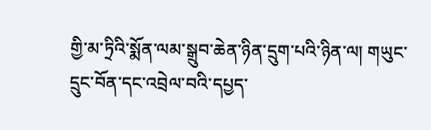གྱི་མ་ཏྲིའི་སྨོན་ལམ་སྒྲུབ་ཆེན་ཉིན་དྲུག་པའི་ཉིན་ལ། གཡུང་དྲུང་བོན་དང་འབྲེལ་བའི་དཔྱད་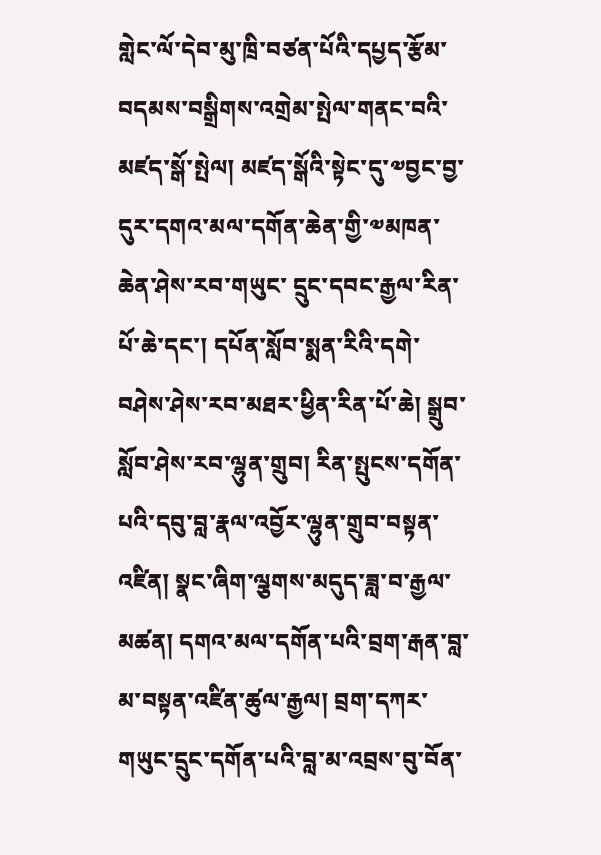གླེང་ལོ་དེབ་མུ་ཁྲི་བཙན་པོའི་དཔྱད་རྩོམ་ བདམས་བསྒྲིགས་འགྲེམ་སྤེལ་གནང་བའི་མཛད་སྒོ་སྤེལ། མཛད་སྒོའི་སྟེང་དུ་༧བྱང་བྱ་དུར་དགའ་མལ་དགོན་ཆེན་གྱི་༧མཁན་ཆེན་ཤེས་རབ་གཡུང་ དྲུང་དབང་རྒྱལ་རིན་པོ་ཆེ་དང་། དཔོན་སློབ་སྨན་རིའི་དགེ་བཤེས་ཤེས་རབ་མཐར་ཕྱིན་རིན་པོ་ཆེ། སྒྲུབ་སློབ་ཤེས་རབ་ལྷུན་གྲུབ། རིན་སྤུངས་དགོན་པའི་དབུ་བླ་རྣལ་འབྱོར་ལྷུན་གྲུབ་བསྟན་འཛིན། སྣང་ཞིག་ལྕགས་མདུད་ཟླ་བ་རྒྱལ་མཚན། དགའ་མལ་དགོན་པའི་བྲག་རྒན་བླ་མ་བསྟན་འཛིན་ཚུལ་རྒྱལ། བྲག་དཀར་གཡུང་དྲུང་དགོན་པའི་བླ་མ་འབྲས་བུ་བོན་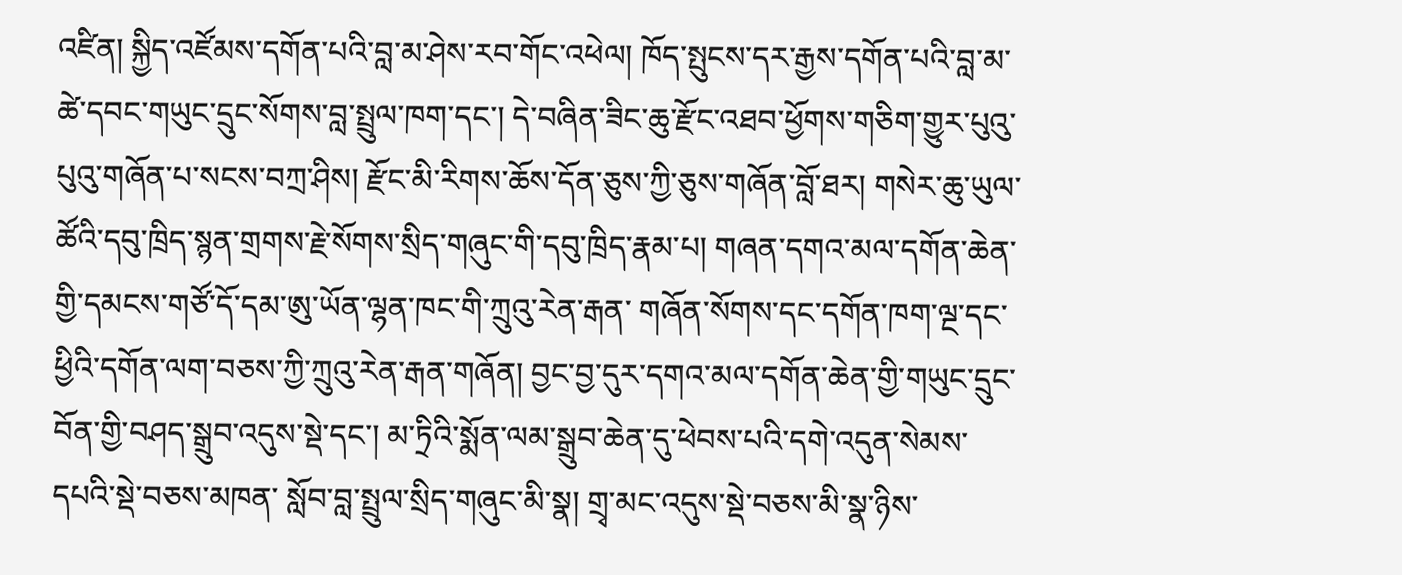འཛིན། སྐྱིད་འཛོམས་དགོན་པའི་བླ་མ་ཤེས་རབ་གོང་འཕེལ། ཁོད་སྤུངས་དར་རྒྱས་དགོན་པའི་བླ་མ་ཚེ་དབང་གཡུང་དྲུང་སོགས་བླ་སྤྲུལ་ཁག་དང་། དེ་བཞིན་ཟིང་ཆུ་རྫོང་འཐབ་ཕྱོགས་གཅིག་གྱུར་པུའུ་པུའུ་གཞོན་པ་སངས་བཀྲ་ཤིས། རྫོང་མི་རིགས་ཆོས་དོན་ཅུས་ཀྱི་ཅུས་གཞོན་བློ་ཐར། གསེར་ཆུ་ཡུལ་ཚོའི་དབུ་ཁྲིད་སྙན་གྲགས་རྗེ་སོགས་སྲིད་གཞུང་གི་དབུ་ཁྲིད་རྣམ་པ། གཞན་དགའ་མལ་དགོན་ཆེན་གྱི་དམངས་གཙོ་དོ་དམ་ཨུ་ཡོན་ལྷན་ཁང་གི་ཀྲུའུ་རེན་རྒན་ གཞོན་སོགས་དང་དགོན་ཁག་ལྔ་དང་ཕྱིའི་དགོན་ལག་བཅས་ཀྱི་ཀྲུའུ་རེན་རྒན་གཞོན། བྱང་བྱ་དུར་དགའ་མལ་དགོན་ཆེན་གྱི་གཡུང་དྲུང་བོན་གྱི་བཤད་སྒྲུབ་འདུས་སྡེ་དང་། མ་ཏྲིའི་སྨོན་ལམ་སྒྲུབ་ཆེན་དུ་ཕེབས་པའི་དགེ་འདུན་སེམས་དཔའི་སྡེ་བཅས་མཁན་ སློབ་བླ་སྤྲུལ་སྲིད་གཞུང་མི་སྣ། གྲྭ་མང་འདུས་སྡེ་བཅས་མི་སྣ་ཉིས་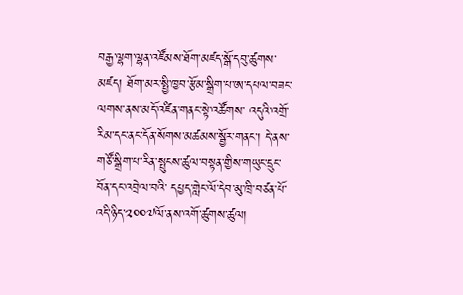བརྒྱ་ལྷག་ལྷན་འཛོམས་ཐོག་མཛད་སྒོ་དབུ་ཚུགས་ མཛད། ཐོག་མར་སྤྱི་ཁྱབ་རྩོམ་སྒྲིག་པ་ཨ་དཔལ་བཟང་ལགས་ནས་མདོ་འཛིན་གནང་སྟེ་འཚོགས་ འདུའི་འགྲོ་རིམ་དང་ནང་དོན་སོགས་མཚམས་སྦྱོར་གནང་། དེ་ནས་གཙོ་སྒྲིག་པ་རིན་སྤུངས་ཚུལ་བསྟན་གྱིས་གཡུང་དྲུང་བོན་དང་འབྲེལ་བའི་ དཔྱད་གླེང་ལོ་དེབ་མུ་ཁྲི་བཙན་པོ་འདི་ཉིད་༢༠༠༧ལོ་ནས་འགོ་ཚུགས་ཚུལ།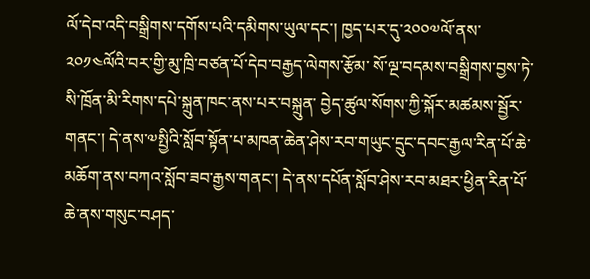ལོ་དེབ་འདི་བསྒྲིགས་དགོས་པའི་དམིགས་ཡུལ་དང་། ཁྱད་པར་དུ་༢༠༠༧ལོ་ནས་༢༠༡༤ལོའི་བར་གྱི་མུ་ཁྲི་བཙན་པོ་དེབ་བརྒྱད་ལེགས་རྩོམ་ སོ་ལྔ་བདམས་བསྒྲིགས་བྱས་ཏེ་སི་ཁྲོན་མི་རིགས་དཔེ་སྐྲུན་ཁང་ནས་པར་བསྐྲུན་ བྱེད་ཚུལ་སོགས་ཀྱི་སྐོར་མཚམས་སྦྱོར་གནང་། དེ་ནས་༧སྤྱིའི་སློབ་སྟོན་པ་མཁན་ཆེན་ཤེས་རབ་གཡུང་དྲུང་དབང་རྒྱལ་རིན་པོ་ཆེ་ མཆོག་ནས་བཀའ་སློབ་ཟབ་རྒྱས་གནང་། དེ་ནས་དཔོན་སློབ་ཤེས་རབ་མཐར་ཕྱིན་རིན་པོ་ཆེ་ནས་གསུང་བཤད་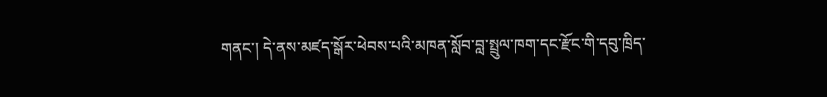གནང་། དེ་ནས་མཛད་སྒོར་ཕེབས་པའི་མཁན་སློབ་བླ་སྤྲུལ་ཁག་དང་རྫོང་གི་དབུ་ཁྲིད་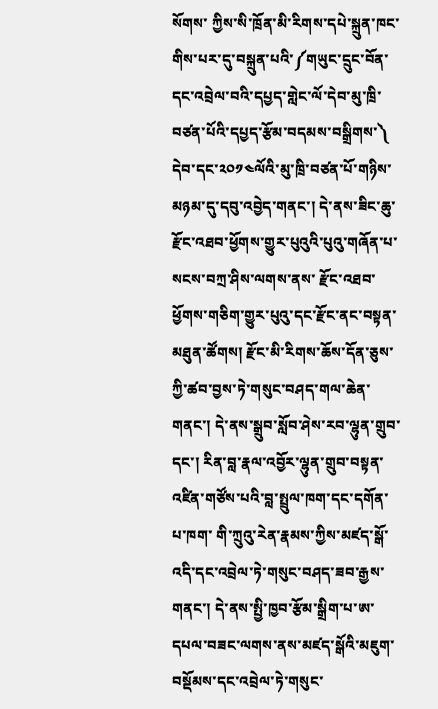སོགས་ ཀྱིས་སི་ཁྲོན་མི་རིགས་དཔེ་སྐྲུན་ཁང་གིས་པར་དུ་བསྐྲུན་པའི་༼གཡུང་དྲུང་བོན་ དང་འབྲེལ་བའི་དཔྱད་གླེང་ལོ་དེབ་མུ་ཁྲི་བཙན་པོའི་དཔྱད་རྩོམ་བདམས་བསྒྲིགས་༽ དེབ་དང་༢༠༡༤ལོའི་མུ་ཁྲི་བཙན་པོ་གཉིས་མཉམ་དུ་དབུ་འབྱེད་གནང་། དེ་ནས་ཟིང་ཆུ་རྫོང་འཐབ་ཕྱོགས་གྱུར་པུའུའི་པུའུ་གཞོན་པ་སངས་བཀྲ་ཤིས་ལགས་ནས་ རྫོང་འཐབ་ཕྱོགས་གཅིག་གྱུར་པུའུ་དང་རྫོང་ནང་བསྟན་མཐུན་ཚོགས། རྫོང་མི་རིགས་ཆོས་དོན་ཅུས་ཀྱི་ཚབ་བྱས་ཏེ་གསུང་བཤད་གལ་ཆེན་གནང་། དེ་ནས་སྒྲུབ་སློབ་ཤེས་རབ་ལྷུན་གྲུབ་དང་། རིན་བླ་རྣལ་འབྱོར་ལྷུན་གྲུབ་བསྟན་འཛིན་གཙོས་པའི་བླ་སྤྲུལ་ཁག་དང་དགོན་པ་ཁག་ གི་ཀྲུའུ་རེན་རྣམས་ཀྱིས་མཛད་སྒོ་འདི་དང་འབྲེལ་ཏེ་གསུང་བཤད་ཟབ་རྒྱས་གནང་། དེ་ནས་སྤྱི་ཁྱབ་རྩོམ་སྒྲིག་པ་ཨ་དཔལ་བཟང་ལགས་ནས་མཛད་སྒོའི་མཇུག་བསྡོམས་དང་འབྲེལ་ཏེ་གསུང་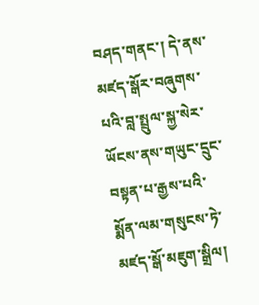བཤད་གནང་། དེ་ནས་མཛད་སྒོར་བཞུགས་པའི་བླ་སྤྲུལ་སྐྱ་སེར་ཡོངས་ནས་གཡུང་དྲུང་བསྟན་པ་རྒྱས་པའི་སྨོན་ལམ་གསུངས་ཏེ་མཛད་སྒོ་མཇུག་སྒྲིལ།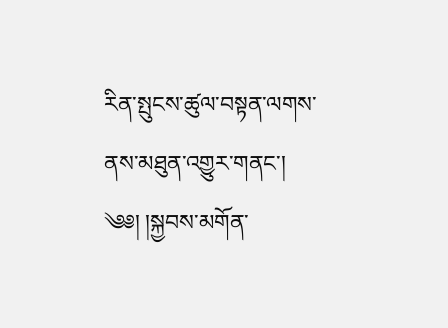རིན་སྤུངས་ཚུལ་བསྟན་ལགས་ནས་མཐུན་འགྱུར་གནང་།
༄༅། །སྐྱབས་མགོན་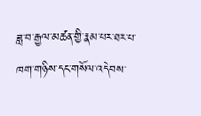ཟླ་བ་རྒྱལ་མཚན་གྱི་རྣམ་པར་ཐར་པ་ཁག་གཉིས་དང་གསོལ་འདེབས་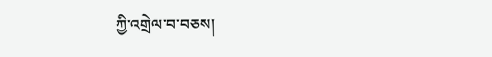ཀྱི་འགྲེལ་བ་བཅས།